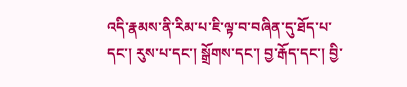འདི་རྣམས་ནི་རིམ་པ་ཇི་ལྟ་བ་བཞིན་དུ་ཐོད་པ་དང་། རུས་པ་དང་། སྒྲོགས་དང་། བྱ་རྒོད་དང་། བྱི་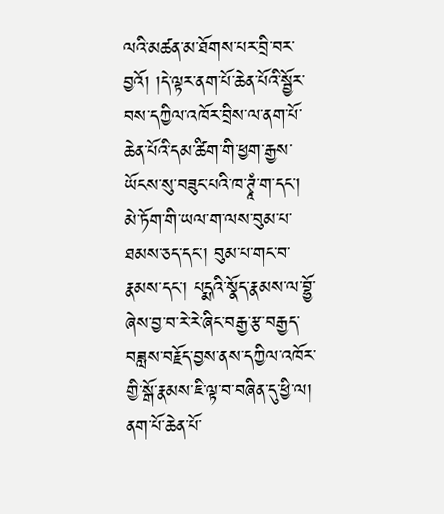ལའི་མཚན་མ་ཐོགས་པར་བྲི་བར་བྱའོ། །དེ་ལྟར་ནག་པོ་ཆེན་པོའི་སྦྱོར་བས་དཀྱིལ་འཁོར་བྲིས་ལ་ནག་པོ་ཆེན་པོའི་དམ་ཚིག་གི་ཕྱག་རྒྱས་ཡོངས་སུ་བཟུང་པའི་ཁ་ཊྭཱཾ་ག་དང་། མེ་ཏོག་གི་ཡལ་ག་ལས་བུམ་པ་ཐམས་ཅད་དང་། བུམ་པ་གང་བ་རྣམས་དང་། པདྨའི་སྣོད་རྣམས་ལ་བྷྱོ་ཞེས་བྱ་བ་རེ་རེ་ཞིང་བརྒྱ་རྩ་བརྒྱད་བཟླས་བརྗོད་བྱས་ནས་དཀྱིལ་འཁོར་གྱི་སྒོ་རྣམས་ཇི་ལྟ་བ་བཞིན་དུ་ཕྱི་ལ། ནག་པོ་ཆེན་པོ་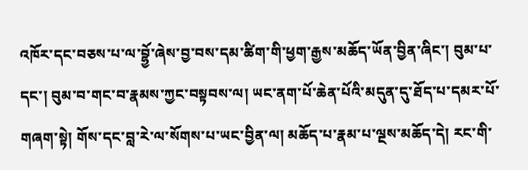འཁོར་དང་བཅས་པ་ལ་བྷྱོ་ཞེས་བྱ་བས་དམ་ཚིག་གི་ཕྱག་རྒྱས་མཆོད་ཡོན་བྱིན་ཞིང་། བུམ་པ་དང་། བུམ་བ་གང་བ་རྣམས་ཀྱང་བསྟབས་ལ། ཡང་ནག་པོ་ཆེན་པོའི་མདུན་དུ་ཐོད་པ་དམར་པོ་གཞག་སྟེ། གོས་དང་བླ་རེ་ལ་སོགས་པ་ཡང་བྱིན་ལ། མཆོད་པ་རྣམ་པ་ལྔས་མཆོད་དེ། རང་གི་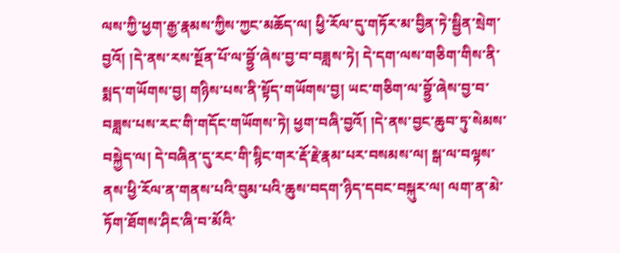ལས་ཀྱི་ཕྱག་རྒྱ་རྣམས་ཀྱིས་ཀྱང་མཆོད་ལ། ཕྱི་རོལ་དུ་གཏོར་མ་བྱིན་ཏེ་སྦྱིན་སྲེག་བྱའོ། །དེ་ནས་རས་སྔོན་པོ་ལ་བྷྱོ་ཞེས་བྱ་བ་བཟླས་ཏེ། དེ་དག་ལས་གཅིག་གིས་ནི་སྨད་གཡོགས་བྱ། གཉིས་པས་ནི་སྟོད་གཡོགས་བྱ། ཡང་གཅིག་ལ་བྷྱོ་ཞེས་བྱ་བ་བཟླས་པས་རང་གི་གདོང་གཡོགས་ཏེ། ཕྱག་བཞི་བྱའོ། །དེ་ནས་བྱང་ཆུབ་ཏུ་སེམས་བསྐྱེད་ལ། དེ་བཞིན་དུ་རང་གི་སྙིང་གར་རྡོ་རྗེ་རྣམ་པར་བསམས་ལ། སྒ་ལ་བལྟས་ནས་ཕྱི་རོལ་ན་གནས་པའི་བུམ་པའི་ཆུས་བདག་ཉིད་དབང་བསྐུར་ལ། ལག་ན་མེ་ཏོག་ཐོགས་ཤིང་ཞི་བ་མོའི་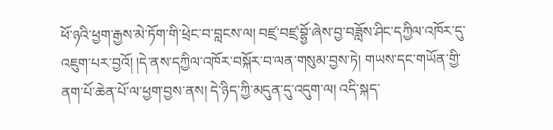ཕོ་ཉའི་ཕྱག་རྒྱས་མེ་ཏོག་གི་ཕྲེང་བ་བླངས་ལ། བཛྲ་བཛྲ་བྷྱོ་ཞེས་བྱ་བཟློས་ཤིང་དཀྱིལ་འཁོར་དུ་འཇུག་པར་བྱའོ། །དེ་ནས་དཀྱིལ་འཁོར་བསྐོར་བ་ལན་གསུམ་བྱས་ཏེ། གཡས་དང་གཡོན་གྱི་ནག་པོ་ཆེན་པོ་ལ་ཕྱག་བྱས་ནས། དེ་ཉིད་ཀྱི་མདུན་དུ་འདུག་ལ། འདི་སྐད་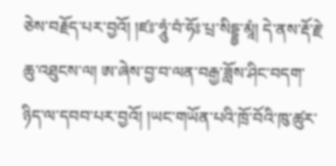ཅེས་བརྗོད་པར་བྱའོ། །ཛཿ་ཧཱུཾ་བཾ་ཧོཿ་པྲ་སིདྡྷྱ་མཱཾ། དེ་ནས་རྡོ་རྗེ་ཆུ་འཐུངས་ལ། ཨ་ཞེས་བྱ་བ་ལན་བརྒྱ་ཟློས་ཤིང་བདག་ཉིད་ལ་དབབ་པར་བྱའོ། །ཡང་གཡོན་པའི་ཁྲོ་བོའི་ཁུ་ཚུར་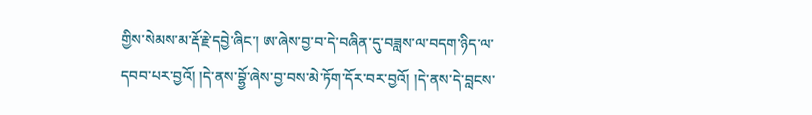གྱིས་སེམས་མ་རྡོ་རྗེ་དབྱེ་ཞིང་། ཨ་ཞེས་བྱ་བ་དེ་བཞིན་དུ་བཟླས་ལ་བདག་ཉིད་ལ་དབབ་པར་བྱའོ། །དེ་ནས་བྷྱོ་ཞེས་བྱ་བས་མེ་ཏོག་དོར་བར་བྱའོ། །དེ་ནས་དེ་བླངས་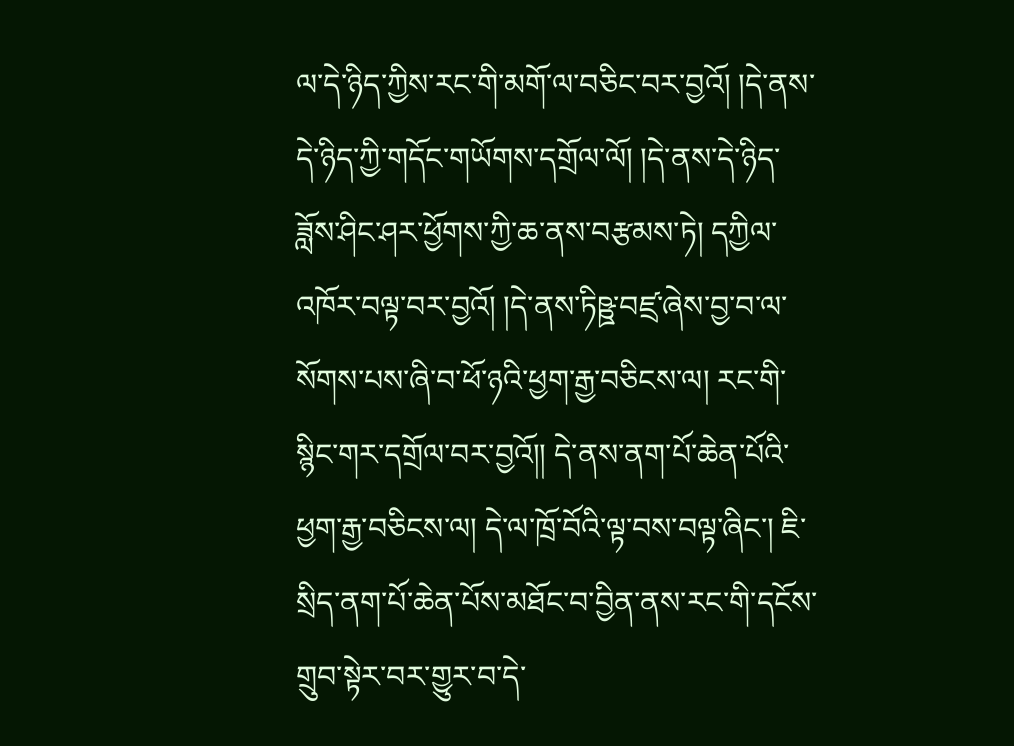ལ་དེ་ཉིད་ཀྱིས་རང་གི་མགོ་ལ་བཅིང་བར་བྱའོ། །དེ་ནས་དེ་ཉིད་ཀྱི་གདོང་གཡོགས་དགྲོལ་ལོ། །དེ་ནས་དེ་ཉིད་ཟློས་ཤིང་ཤར་ཕྱོགས་ཀྱི་ཆ་ནས་བརྩམས་ཏེ། དཀྱིལ་འཁོར་བལྟ་བར་བྱའོ། །དེ་ནས་ཏིཥྛ་བཛྲ་ཞེས་བྱ་བ་ལ་སོགས་པས་ཞི་བ་ཕོ་ཉའི་ཕྱག་རྒྱ་བཅིངས་ལ། རང་གི་སྙིང་གར་དགྲོལ་བར་བྱའོ།། དེ་ནས་ནག་པོ་ཆེན་པོའི་ཕྱག་རྒྱ་བཅིངས་ལ། དེ་ལ་ཁྲོ་བོའི་ལྟ་བས་བལྟ་ཞིང་། ཇི་སྲིད་ནག་པོ་ཆེན་པོས་མཐོང་བ་བྱིན་ནས་རང་གི་དངོས་གྲུབ་སྟེར་བར་གྱུར་བ་དེ་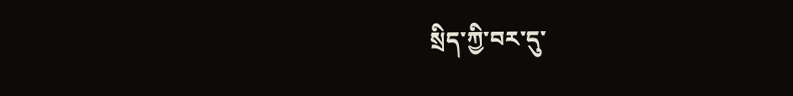སྲིད་ཀྱི་བར་དུ་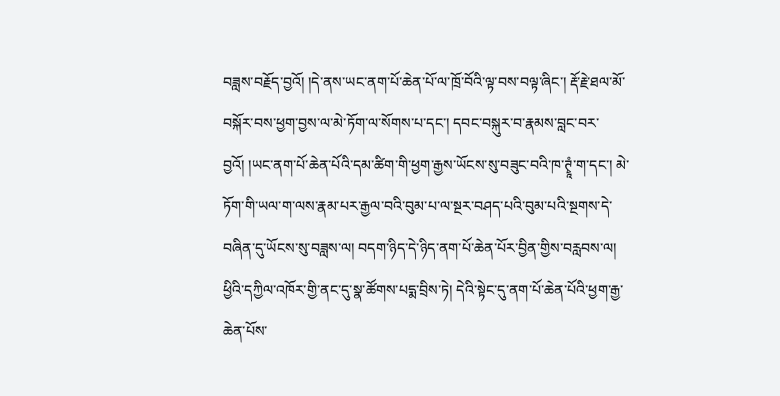བཟླས་བརྗོད་བྱའོ། །དེ་ནས་ཡང་ནག་པོ་ཆེན་པོ་ལ་ཁྲོ་བོའི་ལྟ་བས་བལྟ་ཞིང་། རྡོ་རྗེ་ཐལ་མོ་བསྐོར་བས་ཕྱག་བྱས་ལ་མེ་ཏོག་ལ་སོགས་པ་དང་། དབང་བསྐུར་བ་རྣམས་བླང་བར་བྱའོ། །ཡང་ནག་པོ་ཆེན་པོའི་དམ་ཚིག་གི་ཕྱག་རྒྱས་ཡོངས་སུ་བཟུང་བའི་ཁ་ཊྭཱཾ་ག་དང་། མེ་ཏོག་གི་ཡལ་ག་ལས་རྣམ་པར་རྒྱལ་བའི་བུམ་པ་ལ་སྔར་བཤད་པའི་བུམ་པའི་སྔགས་དེ་བཞིན་དུ་ཡོངས་སུ་བཟླས་ལ། བདག་ཉིད་དེ་ཉིད་ནག་པོ་ཆེན་པོར་བྱིན་གྱིས་བརླབས་ལ། ཕྱིའི་དཀྱིལ་འཁོར་གྱི་ནང་དུ་སྣ་ཚོགས་པདྨ་བྲིས་ཏེ། དེའི་སྟེང་དུ་ནག་པོ་ཆེན་པོའི་ཕྱག་རྒྱ་ཆེན་པོས་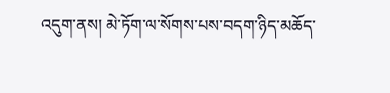འདུག་ནས། མེ་ཏོག་ལ་སོགས་པས་བདག་ཉིད་མཆོད་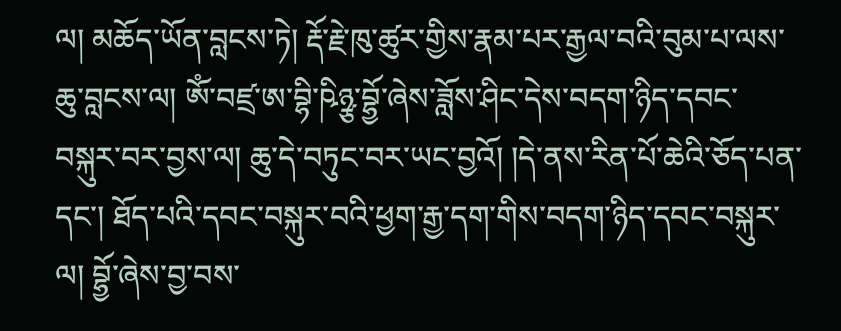ལ། མཆོད་ཡོན་བླངས་ཏེ། རྡོ་རྗེ་ཁུ་ཚུར་གྱིས་རྣམ་པར་རྒྱལ་བའི་བུམ་པ་ལས་ཆུ་བླངས་ལ། ཨོཾ་བཛྲ་ཨ་བྷི་ཥིཉྩ་བྷྱོ་ཞེས་ཟློས་ཤིང་དེས་བདག་ཉིད་དབང་བསྐུར་བར་བྱས་ལ། ཆུ་དེ་བཏུང་བར་ཡང་བྱའོ། །དེ་ནས་རིན་པོ་ཆེའི་ཅོད་པན་དང་། ཐོད་པའི་དབང་བསྐུར་བའི་ཕྱག་རྒྱ་དག་གིས་བདག་ཉིད་དབང་བསྐུར་ལ། བྷྱོ་ཞེས་བྱ་བས་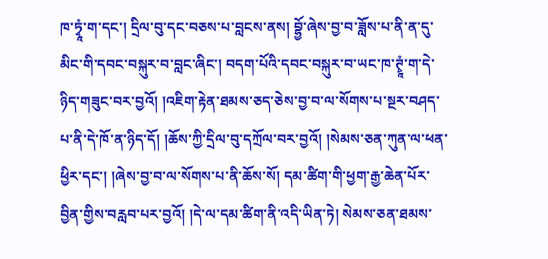ཁ་ཏྭཱཾ་ག་དང་། དྲིལ་བུ་དང་བཅས་པ་བླངས་ནས། བྷྱོ་ཞེས་བྱ་བ་ཟློས་པ་ནི་ན་དུ་མིང་གི་དབང་བསྐུར་བ་བླང་ཞིང་། བདག་པོའི་དབང་བསྐུར་བ་ཡང་ཁ་ཊྭཱཾ་ག་དེ་ཉིད་གཟུང་བར་བྱའོ། །འཇིག་རྟེན་ཐམས་ཅད་ཅེས་བྱ་བ་ལ་སོགས་པ་སྔར་བཤད་པ་ནི་དེ་ཁོ་ན་ཉིད་དོ། །ཆོས་ཀྱི་དྲིལ་བུ་དཀྲོལ་བར་བྱའོ། །སེམས་ཅན་ཀུན་ལ་ཕན་ཕྱིར་དང་། །ཞེས་བྱ་བ་ལ་སོགས་པ་ནི་ཆོས་སོ། དམ་ཚིག་གི་ཕྱག་རྒྱ་ཆེན་པོར་བྱིན་གྱིས་བརླབ་པར་བྱའོ། །དེ་ལ་དམ་ཚིག་ནི་འདི་ཡིན་ཏེ། སེམས་ཅན་ཐམས་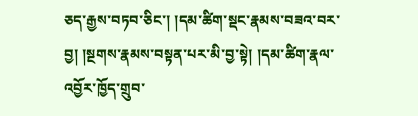ཅད་རྒྱས་བཏབ་ཅིང་། །དམ་ཚིག་སྡང་རྣམས་བཟའ་བར་བྱ། །སྔགས་རྣམས་བསྟན་པར་མི་བྱ་སྟེ། །དམ་ཚིག་རྣལ་འབྱོར་ཁྱོད་གྲུབ་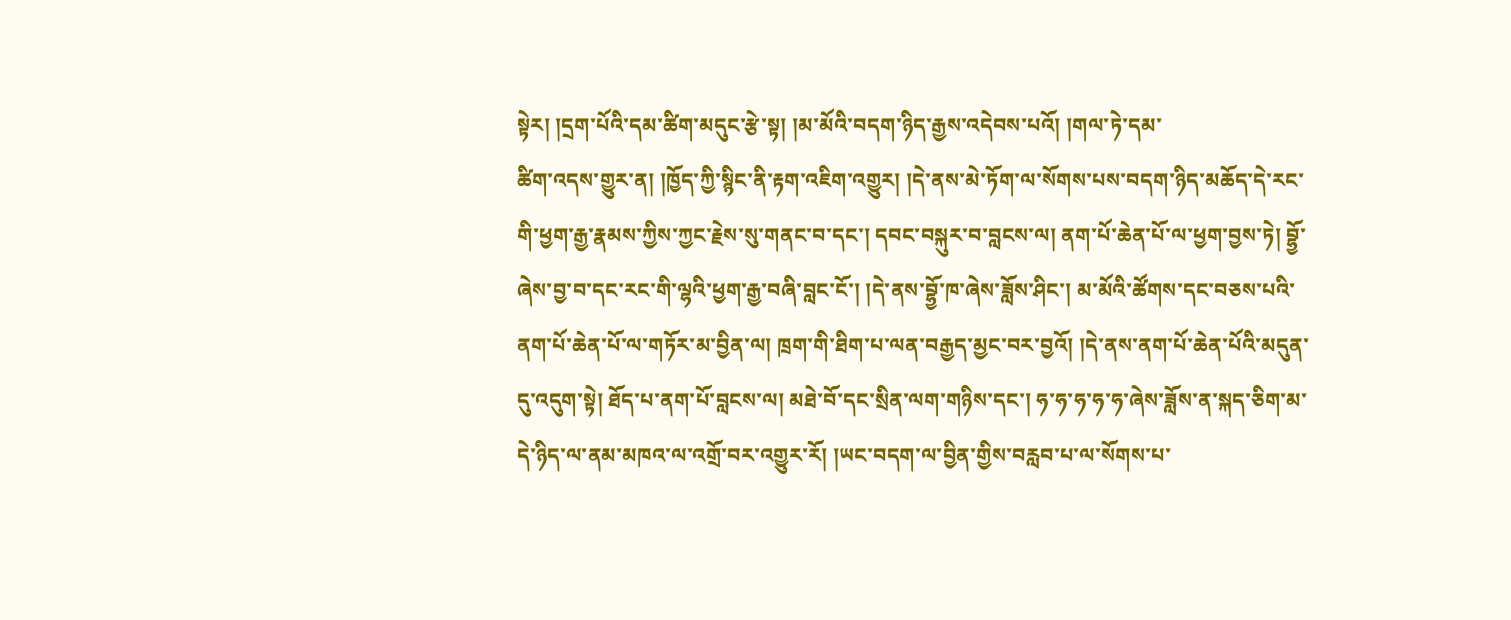སྟེར། །དྲག་པོའི་དམ་ཚིག་མདུང་རྩེ་སྟ། །མ་མོའི་བདག་ཉིད་རྒྱས་འདེབས་པའོ། །གལ་ཏེ་དམ་
ཚིག་འདས་གྱུར་ན། །ཁྱོད་ཀྱི་སྙིང་ནི་རྟག་འཇིག་འགྱུར། །དེ་ནས་མེ་ཏོག་ལ་སོགས་པས་བདག་ཉིད་མཆོད་དེ་རང་གི་ཕྱག་རྒྱ་རྣམས་ཀྱིས་ཀྱང་རྗེས་སུ་གནང་བ་དང་། དབང་བསྐུར་བ་བླངས་ལ། ནག་པོ་ཆེན་པོ་ལ་ཕྱག་བྱས་ཏེ། བྷྱོ་ཞེས་བྱ་བ་དང་རང་གི་ལྷའི་ཕྱག་རྒྱ་བཞི་བླང་ངོ་། །དེ་ནས་བྷྱོ་ཁ་ཞེས་ཟློས་ཤིང་། མ་མོའི་ཚོགས་དང་བཅས་པའི་ནག་པོ་ཆེན་པོ་ལ་གཏོར་མ་བྱིན་ལ། ཁྲག་གི་ཐིག་པ་ལན་བརྒྱད་མྱང་བར་བྱའོ། །དེ་ནས་ནག་པོ་ཆེན་པོའི་མདུན་དུ་འདུག་སྟེ། ཐོད་པ་ནག་པོ་བླངས་ལ། མཐེ་བོ་དང་སྲིན་ལག་གཉིས་དང་། ཧ་ཧ་ཧ་ཧ་ཧ་ཞེས་ཟློས་ན་སྐད་ཅིག་མ་དེ་ཉིད་ལ་ནམ་མཁའ་ལ་འགྲོ་བར་འགྱུར་རོ། །ཡང་བདག་ལ་བྱིན་གྱིས་བརླབ་པ་ལ་སོགས་པ་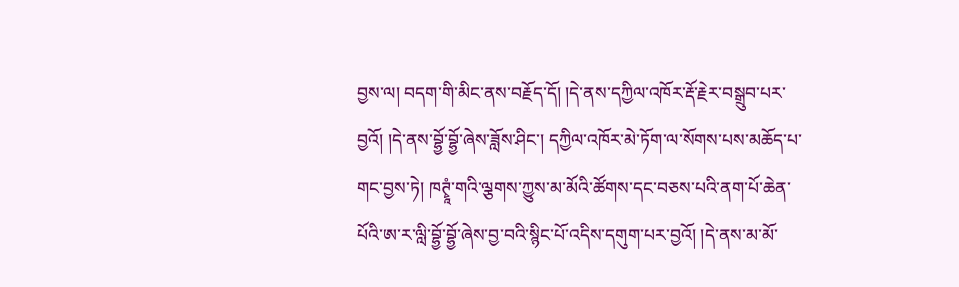བྱས་ལ། བདག་གི་མིང་ནས་བརྗོད་དོ། །དེ་ནས་དཀྱིལ་འཁོར་རྡོ་རྗེར་བསྒྲུབ་པར་བྱའོ། །དེ་ནས་བྷྱོ་བྷྱོ་ཞེས་ཟློས་ཤིང་། དཀྱིལ་འཁོར་མེ་ཏོག་ལ་སོགས་པས་མཆོད་པ་གང་བྱས་ཏེ། ཁཊྭཱཾ་གའི་ལྕགས་ཀྱུས་མ་མོའི་ཚོགས་དང་བཅས་པའི་ནག་པོ་ཆེན་པོའི་ཨ་ར་ལླི་བྷྱོ་བྷྱོ་ཞེས་བྱ་བའི་སྙིང་པོ་འདིས་དགུག་པར་བྱའོ། །དེ་ནས་མ་མོ་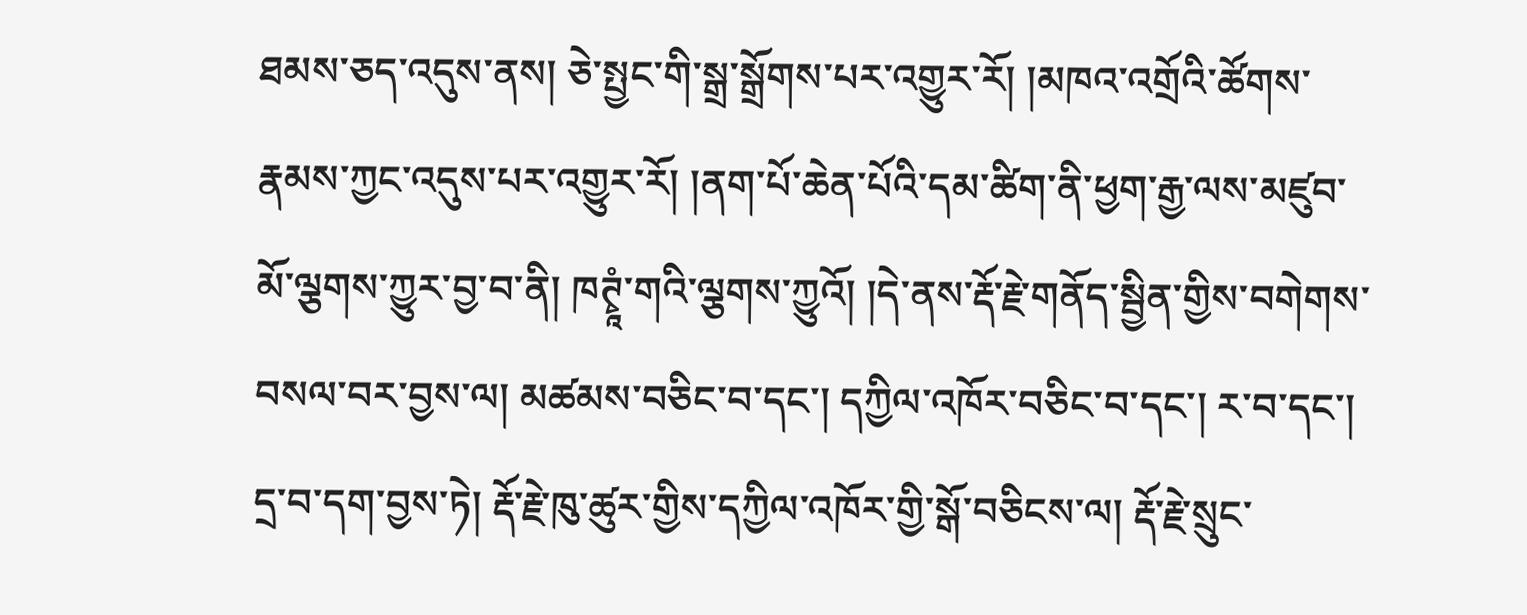ཐམས་ཅད་འདུས་ནས། ཅེ་སྤྱང་གི་སྒྲ་སྒྲོགས་པར་འགྱུར་རོ། །མཁའ་འགྲོའི་ཚོགས་རྣམས་ཀྱང་འདུས་པར་འགྱུར་རོ། །ནག་པོ་ཆེན་པོའི་དམ་ཚིག་ནི་ཕྱག་རྒྱ་ལས་མཛུབ་མོ་ལྕགས་ཀྱུར་བྱ་བ་ནི། ཁཊྭཱཾ་གའི་ལྕགས་ཀྱུའོ། །དེ་ནས་རྡོ་རྗེ་གནོད་སྦྱིན་གྱིས་བགེགས་བསལ་བར་བྱས་ལ། མཚམས་བཅིང་བ་དང་། དཀྱིལ་འཁོར་བཅིང་བ་དང་། ར་བ་དང་། དྲ་བ་དག་བྱས་ཏེ། རྡོ་རྗེ་ཁུ་ཚུར་གྱིས་དཀྱིལ་འཁོར་གྱི་སྒོ་བཅིངས་ལ། རྡོ་རྗེ་སྲུང་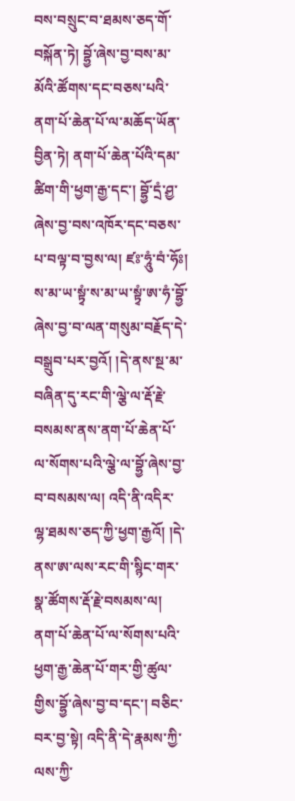བས་བསྲུང་བ་ཐམས་ཅད་གོ་བསྐོན་ཏེ། བྷྱོ་ཞེས་བྱ་བས་མ་མོའི་ཚོགས་དང་བཅས་པའི་ནག་པོ་ཆེན་པོ་ལ་མཆོད་ཡོན་བྱིན་ཏེ། ནག་པོ་ཆེན་པོའི་དམ་ཚིག་གི་ཕྱག་རྒྱ་དང་། བྷྱོ་དྲཾ་ཤྱ་ཞེས་བྱ་བས་འཁོར་དང་བཅས་པ་བལྟ་བ་བྱས་ལ། ཛཿ་ཧཱུཾ་བཾ་ཧོཿ། ས་མ་ཡ་སྟྭཾ་ས་མ་ཡ་སྟྭཾ་ཨ་ཧཾ་བྷྱོ་ཞེས་བྱ་བ་ལན་གསུམ་བརྗོད་དེ་བསྒྲུབ་པར་བྱའོ། །དེ་ནས་སྔ་མ་བཞིན་དུ་རང་གི་ལྕེ་ལ་རྡོ་རྗེ་བསམས་ནས་ནག་པོ་ཆེན་པོ་ལ་སོགས་པའི་ལྕེ་ལ་བྷྱོ་ཞེས་བྱ་བ་བསམས་ལ། འདི་ནི་འདིར་ལྷ་ཐམས་ཅད་ཀྱི་ཕྱག་རྒྱའོ། །དེ་ནས་ཨ་ལས་རང་གི་སྙིང་གར་སྣ་ཚོགས་རྡོ་རྗེ་བསམས་ལ།
ནག་པོ་ཆེན་པོ་ལ་སོགས་པའི་ཕྱག་རྒྱ་ཆེན་པོ་གར་གྱི་ཚུལ་གྱིས་བྷྱོ་ཞེས་བྱ་བ་དང་། བཅིང་བར་བྱ་སྟེ། འདི་ནི་དེ་རྣམས་ཀྱི་ལས་ཀྱི་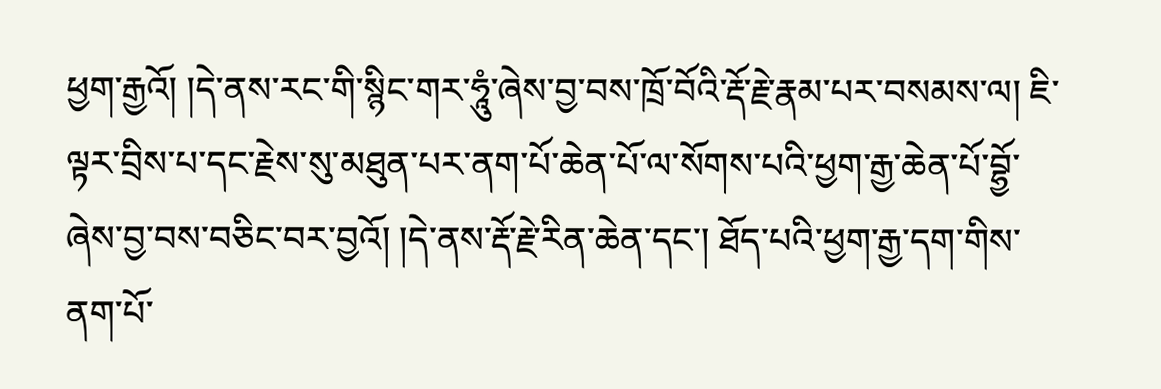ཕྱག་རྒྱའོ། །དེ་ནས་རང་གི་སྙིང་གར་ཧཱུཾ་ཞེས་བྱ་བས་ཁྲོ་བོའི་རྡོ་རྗེ་རྣམ་པར་བསམས་ལ། ཇི་ལྟར་བྲིས་པ་དང་རྗེས་སུ་མཐུན་པར་ནག་པོ་ཆེན་པོ་ལ་སོགས་པའི་ཕྱག་རྒྱ་ཆེན་པོ་བྷྱོ་ཞེས་བྱ་བས་བཅིང་བར་བྱའོ། །དེ་ནས་རྡོ་རྗེ་རིན་ཆེན་དང་། ཐོད་པའི་ཕྱག་རྒྱ་དག་གིས་ནག་པོ་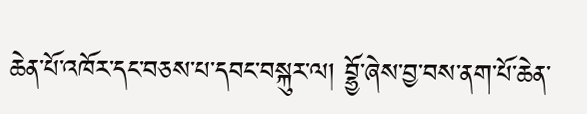ཆེན་པོ་འཁོར་དང་བཅས་པ་དབང་བསྐུར་ལ། བྷྱོ་ཞེས་བྱ་བས་ནག་པོ་ཆེན་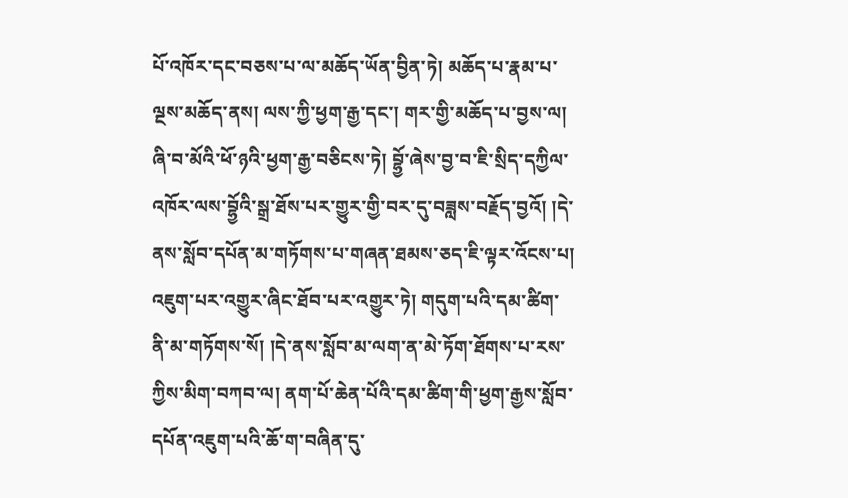པོ་འཁོར་དང་བཅས་པ་ལ་མཆོད་ཡོན་བྱིན་ཏེ། མཆོད་པ་རྣམ་པ་ལྔས་མཆོད་ནས། ལས་ཀྱི་ཕྱག་རྒྱ་དང་། གར་གྱི་མཆོད་པ་བྱས་ལ། ཞི་བ་མོའི་ཕོ་ཉའི་ཕྱག་རྒྱ་བཅིངས་ཏེ། བྷྱོ་ཞེས་བྱ་བ་ཇི་སྲིད་དཀྱིལ་འཁོར་ལས་བྷྱོའི་སྒྲ་ཐོས་པར་གྱུར་གྱི་བར་དུ་བཟླས་བརྗོད་བྱའོ། །དེ་ནས་སློབ་དཔོན་མ་གཏོགས་པ་གཞན་ཐམས་ཅད་ཇི་ལྟར་འོངས་པ། འཇུག་པར་འགྱུར་ཞིང་ཐོབ་པར་འགྱུར་ཏེ། གདུག་པའི་དམ་ཚིག་ནི་མ་གཏོགས་སོ། །དེ་ནས་སློབ་མ་ལག་ན་མེ་ཏོག་ཐོགས་པ་རས་ཀྱིས་མིག་བཀབ་ལ། ནག་པོ་ཆེན་པོའི་དམ་ཚིག་གི་ཕྱག་རྒྱས་སློབ་དཔོན་འཇུག་པའི་ཆོ་ག་བཞིན་དུ་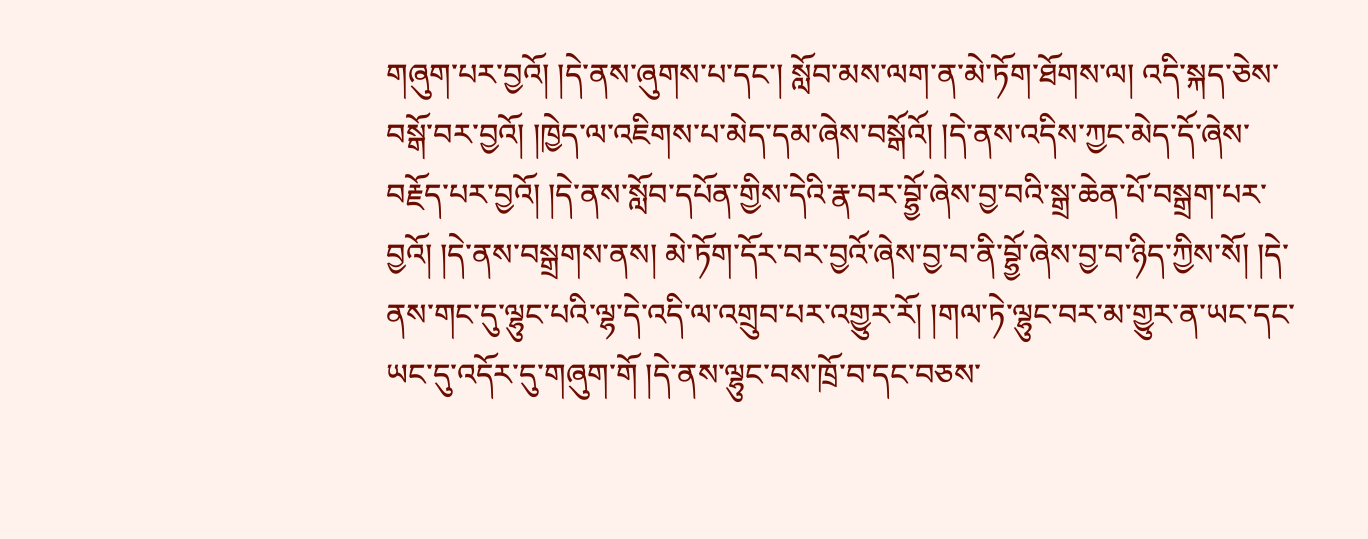གཞུག་པར་བྱའོ། །དེ་ནས་ཞུགས་པ་དང་། སློབ་མས་ལག་ན་མེ་ཏོག་ཐོགས་ལ། འདི་སྐད་ཅེས་བསྒོ་བར་བྱའོ། །ཁྱེད་ལ་འཇིགས་པ་མེད་དམ་ཞེས་བསྒོའོ། །དེ་ནས་འདིས་ཀྱང་མེད་དོ་ཞེས་བརྗོད་པར་བྱའོ། །དེ་ནས་སློབ་དཔོན་གྱིས་དེའི་རྣ་བར་བྷྱོ་ཞེས་བྱ་བའི་སྒྲ་ཆེན་པོ་བསྒྲག་པར་བྱའོ། །དེ་ནས་བསྒྲགས་ནས། མེ་ཏོག་དོར་བར་བྱའོ་ཞེས་བྱ་བ་ནི་བྷྱོ་ཞེས་བྱ་བ་ཉིད་ཀྱིས་སོ། །དེ་ནས་གང་དུ་ལྷུང་པའི་ལྷ་དེ་འདི་ལ་འགྲུབ་པར་འགྱུར་རོ། །གལ་ཏེ་ལྷུང་བར་མ་གྱུར་ན་ཡང་དང་ཡང་དུ་འདོར་དུ་གཞུག་གོ །དེ་ནས་ལྷུང་བས་ཁྲོ་བ་དང་བཅས་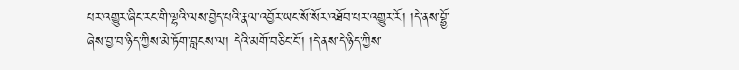པར་འགྱུར་ཞིང་རང་གི་ལྷའི་ལས་བྱེད་པའི་རྣལ་འབྱོར་ཡང་སོ་སོར་འཐོབ་པར་འགྱུར་རོ། །དེ་ནས་བྷྱོ་ཞེས་བྱ་བ་ཉིད་ཀྱིས་མེ་ཏོག་བླངས་ལ། དེའི་མགོ་བཅིང་ངོ་། །དེ་ནས་དེ་ཉིད་ཀྱིས་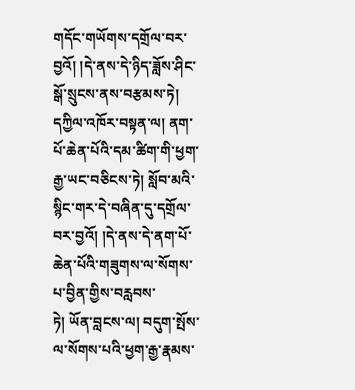གདོང་གཡོགས་དགྲོལ་བར་བྱའོ། །དེ་ནས་དེ་ཉིད་ཟློས་ཤིང་སྒོ་སྲུངས་ནས་བརྩམས་ཏེ། དཀྱིལ་འཁོར་བསྟན་ལ། ནག་པོ་ཆེན་པོའི་དམ་ཚིག་གི་ཕྱག་རྒྱ་ཡང་བཅིངས་ཏེ། སློབ་མའི་སྙིང་གར་དེ་བཞིན་དུ་དགྲོལ་བར་བྱའོ། །དེ་ནས་དེ་ནག་པོ་ཆེན་པོའི་གཟུགས་ལ་སོགས་པ་བྱིན་གྱིས་བརླབས་
ཏེ། ཡོན་བླངས་ལ། བདུག་སྤོས་ལ་སོགས་པའི་ཕྱག་རྒྱ་རྣམས་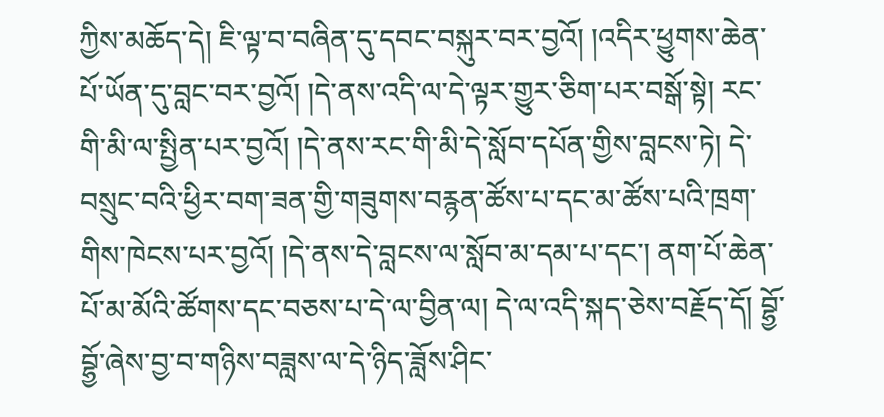ཀྱིས་མཆོད་དེ། ཇི་ལྟ་བ་བཞིན་དུ་དབང་བསྐུར་བར་བྱའོ། །འདིར་ཕྱུགས་ཆེན་པོ་ཡོན་དུ་བླང་བར་བྱའོ། །དེ་ནས་འདི་ལ་དེ་ལྟར་གྱུར་ཅིག་པར་བསྒོ་སྟེ། རང་གི་མི་ལ་སྤྱིན་པར་བྱའོ། །དེ་ནས་རང་གི་མི་དེ་སློབ་དཔོན་གྱིས་བླངས་ཏེ། དེ་བསྲུང་བའི་ཕྱིར་བག་ཟན་གྱི་གཟུགས་བརྙན་ཚོས་པ་དང་མ་ཚོས་པའི་ཁྲག་གིས་ཁེངས་པར་བྱའོ། །དེ་ནས་དེ་བླངས་ལ་སློབ་མ་དམ་པ་དང་། ནག་པོ་ཆེན་པོ་མ་མོའི་ཚོགས་དང་བཅས་པ་དེ་ལ་བྱིན་ལ། དེ་ལ་འདི་སྐད་ཅེས་བརྗོད་དོ། བྷྱོ་བྷྱོ་ཞེས་བྱ་བ་གཉིས་བཟླས་ལ་དེ་ཉིད་ཟློས་ཤིང་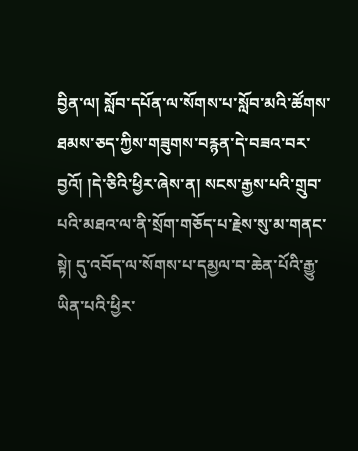བྱིན་ལ། སློབ་དཔོན་ལ་སོགས་པ་སློབ་མའི་ཚོགས་ཐམས་ཅད་ཀྱིས་གཟུགས་བརྙན་དེ་བཟའ་བར་བྱའོ། །དེ་ཅིའི་ཕྱིར་ཞེས་ན། སངས་རྒྱས་པའི་གྲུབ་པའི་མཐའ་ལ་ནི་སྲོག་གཅོད་པ་རྗེས་སུ་མ་གནང་སྟེ། དུ་འབོད་ལ་སོགས་པ་དམྱལ་བ་ཆེན་པོའི་རྒྱུ་ཡིན་པའི་ཕྱིར་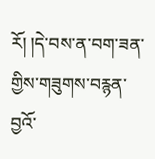རོ། །དེ་བས་ན་བག་ཟན་གྱིས་གཟུགས་བརྙན་བྱའོ་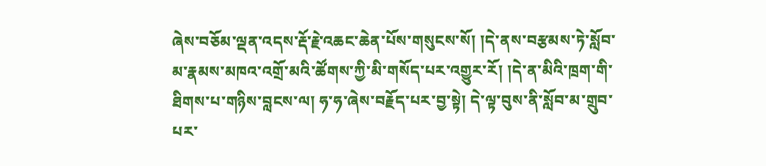ཞེས་བཅོམ་ལྡན་འདས་རྡོ་རྗེ་འཆང་ཆེན་པོས་གསུངས་སོ། །དེ་ནས་བརྩམས་ཏེ་སློབ་མ་རྣམས་མཁའ་འགྲོ་མའི་ཚོགས་ཀྱི་མི་གསོད་པར་འགྱུར་རོ། །དེ་ན་མིའི་ཁྲག་གི་ཐིགས་པ་གཉིས་བླངས་ལ། ཧ་ཧ་ཞེས་བརྗོད་པར་བྱ་སྟེ། དེ་ལྟ་བུས་ནི་སློབ་མ་གྲུབ་པར་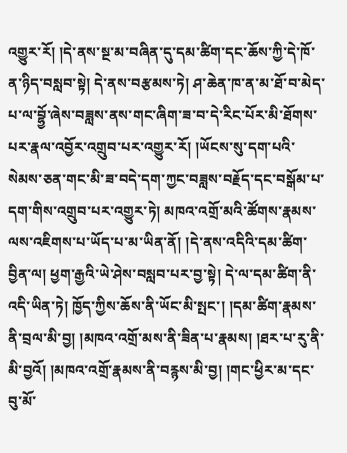འགྱུར་རོ། །དེ་ནས་སྔ་མ་བཞིན་དུ་དམ་ཚིག་དང་ཆོས་ཀྱི་དེ་ཁོ་ན་ཉིད་བསླབ་སྟེ། དེ་ནས་བརྩམས་ཏེ། ཤ་ཆེན་ཁ་ན་མ་ཐོ་བ་མེད་པ་ལ་བྷྱོ་ཞེས་བཟླས་ནས་གང་ཞིག་ཟ་བ་དེ་རིང་པོར་མི་ཐོགས་པར་རྣལ་འབྱོར་འགྲུབ་པར་འགྱུར་རོ། །ཡོངས་སུ་དག་པའི་སེམས་ཅན་གང་མི་ཟ་བདེ་དག་ཀྱང་བཟླས་བརྗོད་དང་བསྒོམ་པ་དག་གིས་འགྲུབ་པར་འགྱུར་ཏེ། མཁའ་འགྲོ་མའི་ཚོགས་རྣམས་ལས་འཇིགས་པ་ཡོད་པ་མ་ཡིན་ནོ། །དེ་ནས་འདིའི་དམ་ཚིག་བྱིན་ལ། ཕྱག་རྒྱའི་ཡེ་ཤེས་བསླབ་པར་བྱ་སྟེ། དེ་ལ་དམ་ཚིག་ནི་འདི་ཡིན་ཏེ། ཁྱོད་ཀྱིས་ཆོས་ནི་ཡོང་མི་སྤང་། །དམ་ཚིག་རྣམས་ནི་བྲལ་མི་བྱ། །མཁའ་འགྲོ་མས་ནི་ཟིན་པ་རྣམས། །ཐར་པ་རུ་ནི་མི་བྱའོ། །མཁའ་འགྲོ་རྣམས་ནི་བརྙས་མི་བྱ། །གང་ཕྱིར་མ་དང་བུ་མོ་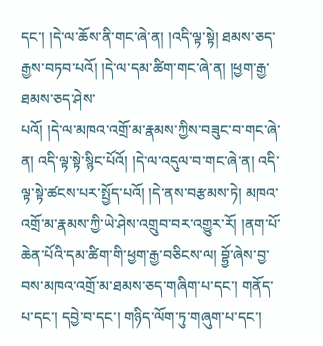དང་། །དེ་ལ་ཆོས་ནི་གང་ཞེ་ན། །འདི་ལྟ་སྟེ། ཐམས་ཅད་རྒྱས་བཏབ་པའོ། །དེ་ལ་དམ་ཚིག་གང་ཞེ་ན། །ཕྱག་རྒྱ་ཐམས་ཅད་ཤེས་
པའོ། །དེ་ལ་མཁའ་འགྲོ་མ་རྣམས་ཀྱིས་བཟུང་བ་གང་ཞེ་ན། འདི་ལྟ་སྟེ་སྙིང་པོའོ། །དེ་ལ་འདུལ་བ་གང་ཞེ་ན། འདི་ལྟ་སྟེ་ཚངས་པར་སྤྱོད་པའོ། །དེ་ནས་བརྩམས་ཏེ། མཁའ་འགྲོ་མ་རྣམས་ཀྱི་ཡེ་ཤེས་འགྲུབ་བར་འགྱུར་རོ། །ནག་པོ་ཆེན་པོའི་དམ་ཚིག་གི་ཕྱག་རྒྱ་བཅིངས་ལ། བྷྱོ་ཞེས་བྱ་བས་མཁའ་འགྲོ་མ་ཐམས་ཅད་གཞིག་པ་དང་། གནོད་པ་དང་། དབྱེ་བ་དང་། གཉིད་ལོག་ཏུ་གཞུག་པ་དང་།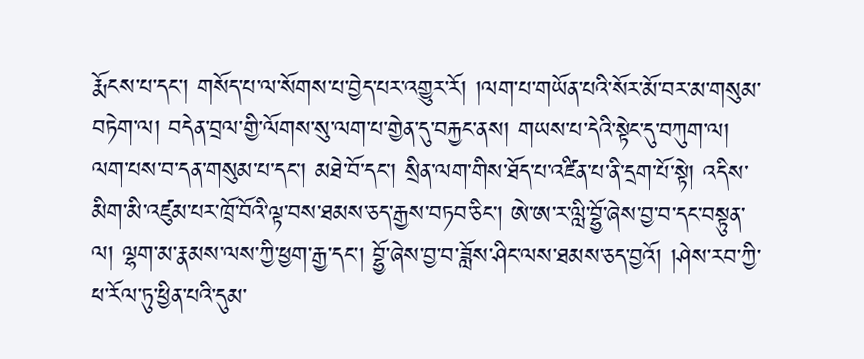རྨོངས་པ་དང་། གསོད་པ་ལ་སོགས་པ་བྱེད་པར་འགྱུར་རོ། །ལག་པ་གཡོན་པའི་སོར་མོ་བར་མ་གསུམ་བཏེག་ལ། བདེན་བྲལ་གྱི་ལོགས་སུ་ལག་པ་གྱེན་དུ་བརྐྱང་ནས། གཡས་པ་དེའི་སྟེང་དུ་བཀུག་ལ། ལག་པས་བ་དན་གསུམ་པ་དང་། མཐེ་བོ་དང་། སྲིན་ལག་གིས་ཐོད་པ་འཛིན་པ་ནི་དྲག་པོ་སྟེ། འདིས་མིག་མི་འཛུམ་པར་ཁྲོ་བོའི་ལྟ་བས་ཐམས་ཅད་རྒྱས་བཏབ་ཅིང་། ཨེ་ཨ་ར་ལླི་བྷྱོ་ཞེས་བྱ་བ་དང་བསྟུན་ལ། ལྷག་མ་རྣམས་ལས་ཀྱི་ཕྱག་རྒྱ་དང་། བྷྱོ་ཞེས་བྱ་བ་ཟློས་ཤིང་ལས་ཐམས་ཅད་བྱའོ། །ཤེས་རབ་ཀྱི་ཕ་རོལ་ཏུ་ཕྱིན་པའི་དུམ་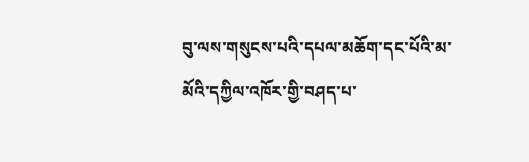བུ་ལས་གསུངས་པའི་དཔལ་མཆོག་དང་པོའི་མ་མོའི་དཀྱིལ་འཁོར་གྱི་བཤད་པ་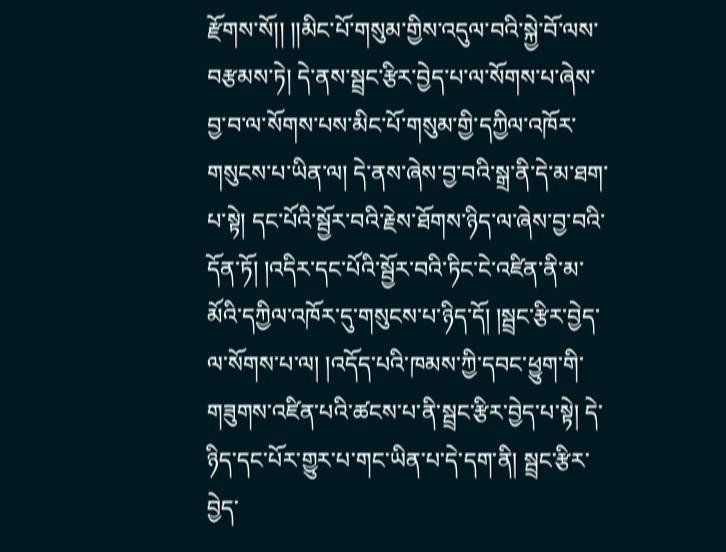རྫོགས་སོ།། །།མིང་པོ་གསུམ་གྱིས་འདུལ་བའི་སྐྱེ་བོ་ལས་བརྩམས་ཏེ། དེ་ནས་སྦྲང་རྩིར་བྱེད་པ་ལ་སོགས་པ་ཞེས་བྱ་བ་ལ་སོགས་པས་མིང་པོ་གསུམ་གྱི་དཀྱིལ་འཁོར་གསུངས་པ་ཡིན་ལ། དེ་ནས་ཞེས་བྱ་བའི་སྒྲ་ནི་དེ་མ་ཐག་པ་སྟེ། དང་པོའི་སྦྱོར་བའི་རྗེས་ཐོགས་ཉིད་ལ་ཞེས་བྱ་བའི་དོན་ཏོ། །འདིར་དང་པོའི་སྦྱོར་བའི་ཏིང་ངེ་འཛིན་ནི་མ་མོའི་དཀྱིལ་འཁོར་དུ་གསུངས་པ་ཉིད་དོ། །སྦྲང་རྩིར་བྱེད་ལ་སོགས་པ་ལ། །འདོད་པའི་ཁམས་ཀྱི་དབང་ཕྱུག་གི་གཟུགས་འཛིན་པའི་ཚངས་པ་ནི་སྦྲང་རྩིར་བྱེད་པ་སྟེ། དེ་ཉིད་དང་པོར་གྱུར་པ་གང་ཡིན་པ་དེ་དག་ནི། སྦྲང་རྩིར་བྱེད་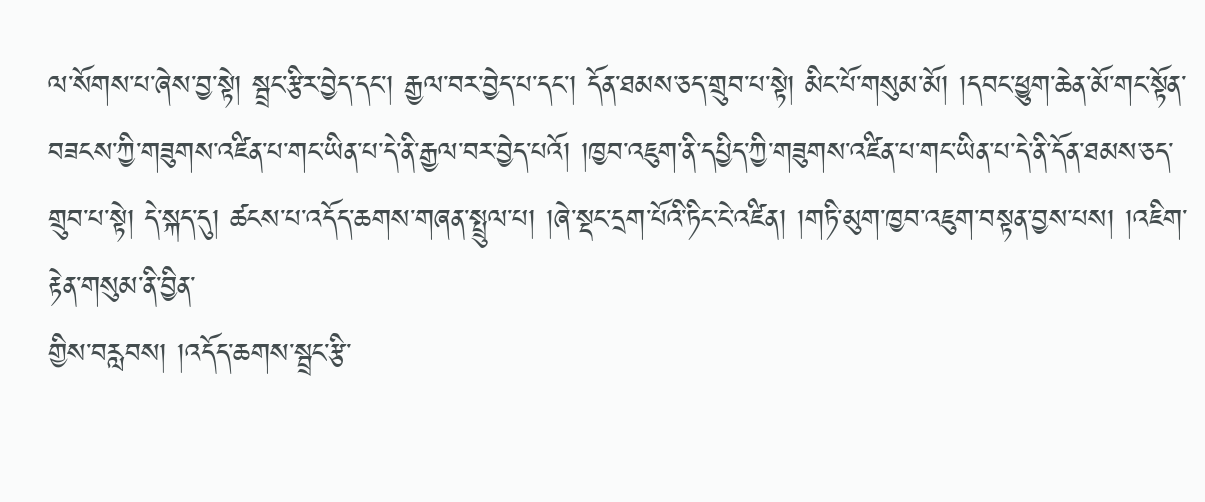ལ་སོགས་པ་ཞེས་བྱ་སྟེ། སྦྲང་རྩིར་བྱེད་དང་། རྒྱལ་བར་བྱེད་པ་དང་། དོན་ཐམས་ཅད་གྲུབ་པ་སྟེ། མིང་པོ་གསུམ་མོ། །དབང་ཕྱུག་ཆེན་མོ་གང་སྟོན་བཟངས་ཀྱི་གཟུགས་འཛིན་པ་གང་ཡིན་པ་དེ་ནི་རྒྱལ་བར་བྱེད་པའོ། །ཁྱབ་འཇུག་ནི་དཔྱིད་ཀྱི་གཟུགས་འཛིན་པ་གང་ཡིན་པ་དེ་ནི་དོན་ཐམས་ཅད་གྲུབ་པ་སྟེ། དེ་སྐད་དུ། ཚངས་པ་འདོད་ཆགས་གཞན་སྤྲུལ་པ། །ཞེ་སྡང་དྲག་པོའི་ཏིང་ངེ་འཛིན། །གཏི་མུག་ཁྱབ་འཇུག་བསྟན་བྱས་པས། །འཇིག་རྟེན་གསུམ་ནི་བྱིན་
གྱིས་བརླབས། །འདོད་ཆགས་སྦྲང་རྩི་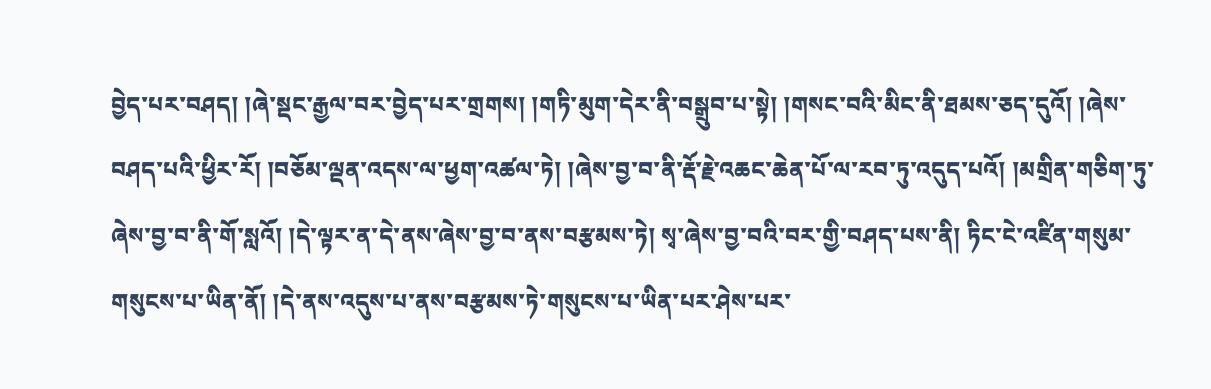བྱེད་པར་བཤད། །ཞེ་སྡང་རྒྱལ་བར་བྱེད་པར་གྲགས། །གཏི་མུག་དེར་ནི་བསྒྲུབ་པ་སྟེ། །གསང་བའི་མིང་ནི་ཐམས་ཅད་དུའོ། །ཞེས་བཤད་པའི་ཕྱིར་རོ། །བཅོམ་ལྡན་འདས་ལ་ཕྱག་འཚལ་ཏེ། །ཞེས་བྱ་བ་ནི་རྡོ་རྗེ་འཆང་ཆེན་པོ་ལ་རབ་ཏུ་འདུད་པའོ། །མགྲིན་གཅིག་ཏུ་ཞེས་བྱ་བ་ནི་གོ་སླའོ། །དེ་ལྟར་ན་དེ་ནས་ཞེས་བྱ་བ་ནས་བརྩམས་ཏེ། སྭ་ཞེས་བྱ་བའི་བར་གྱི་བཤད་པས་ནི། ཏིང་ངེ་འཛིན་གསུམ་གསུངས་པ་ཡིན་ནོ། །དེ་ནས་འདུས་པ་ནས་བརྩམས་ཏེ་གསུངས་པ་ཡིན་པར་ཤེས་པར་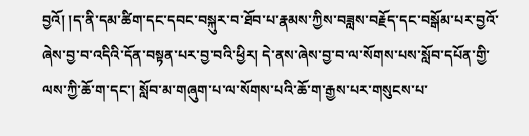བྱའོ། །ད་ནི་དམ་ཚིག་དང་དབང་བསྐུར་བ་ཐོབ་པ་རྣམས་ཀྱིས་བཟླས་བརྗོད་དང་བསྒོམ་པར་བྱའོ་ཞེས་བྱ་བ་འདིའི་དོན་བསྟན་པར་བྱ་བའི་ཕྱིར། དེ་ནས་ཞེས་བྱ་བ་ལ་སོགས་པས་སློབ་དཔོན་གྱི་ལས་ཀྱི་ཆོ་ག་དང་། སློབ་མ་གཞུག་པ་ལ་སོགས་པའི་ཆོ་ག་རྒྱས་པར་གསུངས་པ་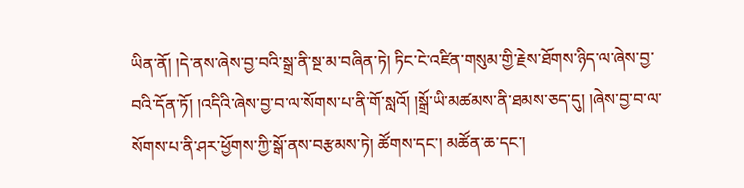ཡིན་ནོ། །དེ་ནས་ཞེས་བྱ་བའི་སྒྲ་ནི་སྔ་མ་བཞིན་ཏེ། ཏིང་ངེ་འཛིན་གསུམ་གྱི་རྗེས་ཐོགས་ཉིད་ལ་ཞེས་བྱ་བའི་དོན་ཏོ། །འདིའི་ཞེས་བྱ་བ་ལ་སོགས་པ་ནི་གོ་སླའོ། །སྒྲོ་ཡི་མཚམས་ནི་ཐམས་ཅད་དུ། །ཞེས་བྱ་བ་ལ་སོགས་པ་ནི་ཤར་ཕྱོགས་ཀྱི་སྒོ་ནས་བརྩམས་ཏེ། ཚོགས་དང་། མཚོན་ཆ་དང་།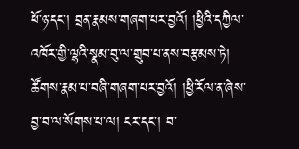ཕོ་ཉ་དང་། བྲན་རྣམས་གཞག་པར་བྱའོ། །ཕྱིའི་དཀྱིལ་འཁོར་གྱི་ལྷའི་སྣམ་བུ་ལ་གྲུབ་པ་ནས་བརྩམས་ཏེ། ཚོགས་རྣམ་པ་བཞི་གཞག་པར་བྱའོ། །ཕྱི་རོལ་ན་ཞེས་བྱ་བ་ལ་སོགས་པ་ལ། ངར་དང་། བ་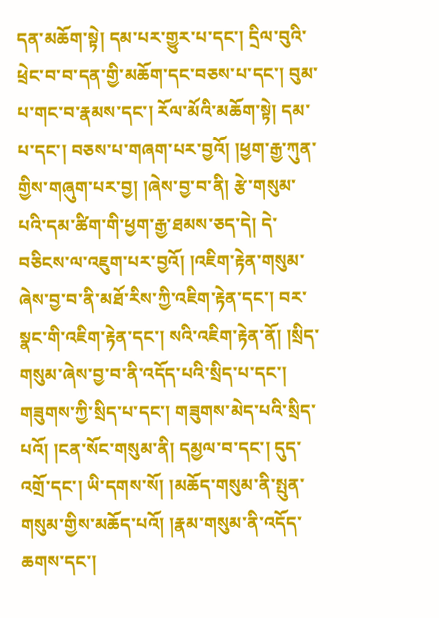དན་མཆོག་སྟེ། དམ་པར་གྱུར་པ་དང་། དྲིལ་བུའི་ཕྲེང་བ་བ་དན་གྱི་མཆོག་དང་བཅས་པ་དང་། བུམ་པ་གང་བ་རྣམས་དང་། རོལ་མོའི་མཆོག་སྟེ། དམ་པ་དང་། བཅས་པ་གཞག་པར་བྱའོ། །ཕྱག་རྒྱ་ཀུན་གྱིས་གཞུག་པར་བྱ། །ཞེས་བྱ་བ་ནི། རྩེ་གསུམ་པའི་དམ་ཚིག་གི་ཕྱག་རྒྱ་ཐམས་ཅད་དེ། དེ་བཅིངས་ལ་འཇུག་པར་བྱའོ། །འཇིག་རྟེན་གསུམ་ཞེས་བྱ་བ་ནི་མཐོ་རིས་ཀྱི་འཇིག་རྟེན་དང་། བར་སྣང་གི་འཇིག་རྟེན་དང་། སའི་འཇིག་རྟེན་ནོ། །སྲིད་གསུམ་ཞེས་བྱ་བ་ནི་འདོད་པའི་སྲིད་པ་དང་། གཟུགས་ཀྱི་སྲིད་པ་དང་། གཟུགས་མེད་པའི་སྲིད་པའོ། །ངན་སོང་གསུམ་ནི། དམྱལ་བ་དང་། དུད་འགྲོ་དང་། ཡི་དགས་སོ། །མཆོད་གསུམ་ནི་སྤུན་གསུམ་གྱིས་མཆོད་པའོ། །རྣམ་གསུམ་ནི་འདོད་ཆགས་དང་།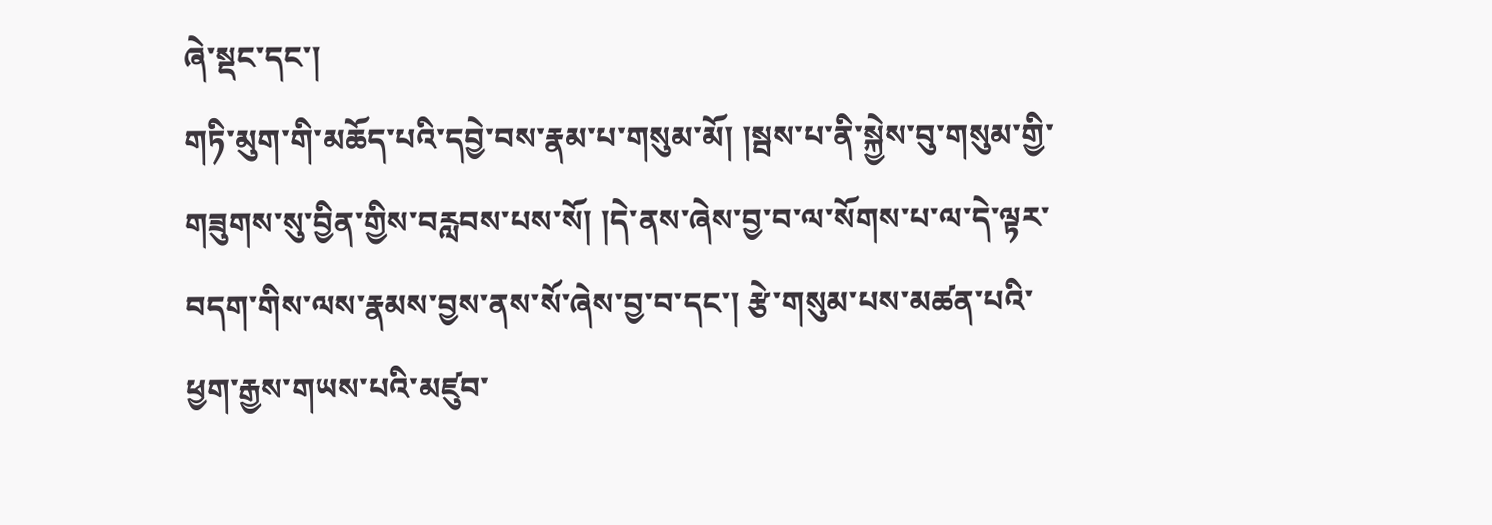ཞེ་སྡང་དང་།
གཏི་མུག་གི་མཆོད་པའི་དབྱེ་བས་རྣམ་པ་གསུམ་མོ། །སྦས་པ་ནི་སྐྱེས་བུ་གསུམ་གྱི་གཟུགས་སུ་བྱིན་གྱིས་བརླབས་པས་སོ། །དེ་ནས་ཞེས་བྱ་བ་ལ་སོགས་པ་ལ་དེ་ལྟར་བདག་གིས་ལས་རྣམས་བྱས་ནས་སོ་ཞེས་བྱ་བ་དང་། རྩེ་གསུམ་པས་མཚན་པའི་ཕྱག་རྒྱས་གཡས་པའི་མཛུབ་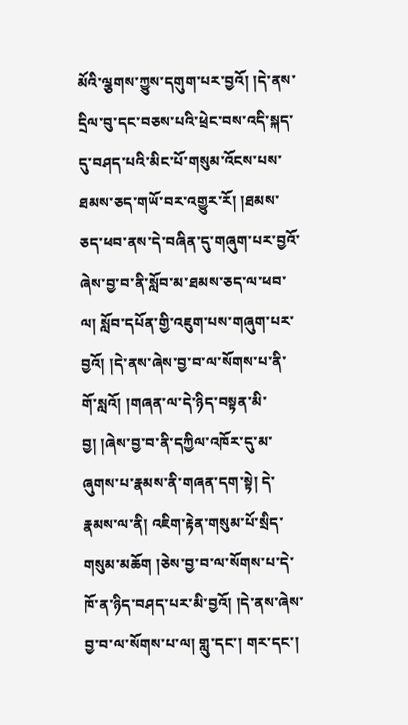མོའི་ལྕགས་ཀྱུས་དགུག་པར་བྱའོ། །དེ་ནས་དྲིལ་བུ་དང་བཅས་པའི་ཕྲེང་བས་འདི་སྐད་དུ་བཤད་པའི་མིང་པོ་གསུམ་འོངས་པས་ཐམས་ཅད་གཡོ་བར་འགྱུར་རོ། །ཐམས་ཅད་ཕབ་ནས་དེ་བཞིན་དུ་གཞུག་པར་བྱའོ་ཞེས་བྱ་བ་ནི་སློབ་མ་ཐམས་ཅད་ལ་ཕབ་ལ། སློབ་དཔོན་གྱི་འཇུག་པས་གཞུག་པར་བྱའོ། །དེ་ནས་ཞེས་བྱ་བ་ལ་སོགས་པ་ནི་གོ་སླའོ། །གཞན་ལ་དེ་ཉིད་བསྟན་མི་བྱ། །ཞེས་བྱ་བ་ནི་དཀྱིལ་འཁོར་དུ་མ་ཞུགས་པ་རྣམས་ནི་གཞན་དག་སྟེ། དེ་རྣམས་ལ་ནི། འཇིག་རྟེན་གསུམ་པོ་སྲིད་གསུམ་མཆོག །ཅེས་བྱ་བ་ལ་སོགས་པ་དེ་ཁོ་ན་ཉིད་བཤད་པར་མི་བྱའོ། །དེ་ནས་ཞེས་བྱ་བ་ལ་སོགས་པ་ལ། གླུ་དང་། གར་དང་།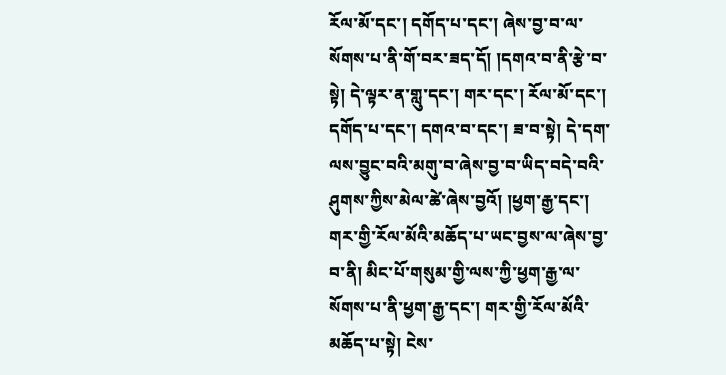རོལ་མོ་དང་། དགོད་པ་དང་། ཞེས་བྱ་བ་ལ་སོགས་པ་ནི་གོ་བར་ཟད་དོ། །དགའ་བ་ནི་རྩེ་བ་སྟེ། དེ་ལྟར་ན་གླུ་དང་། གར་དང་། རོལ་མོ་དང་། དགོད་པ་དང་། དགའ་བ་དང་། ཟ་བ་སྟེ། དེ་དག་ལས་བྱུང་བའི་མགུ་བ་ཞེས་བྱ་བ་ཡིད་བདེ་བའི་ཤུགས་ཀྱིས་མེལ་ཚེ་ཞེས་བྱའོ། །ཕྱག་རྒྱ་དང་། གར་གྱི་རོལ་མོའི་མཆོད་པ་ཡང་བྱས་ལ་ཞེས་བྱ་བ་ནི། མིང་པོ་གསུམ་གྱི་ལས་ཀྱི་ཕྱག་རྒྱ་ལ་སོགས་པ་ནི་ཕྱག་རྒྱ་དང་། གར་གྱི་རོལ་མོའི་མཆོད་པ་སྟེ། ངེས་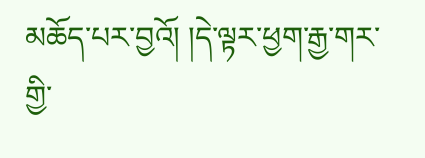མཆོད་པར་བྱའོ། །དེ་ལྟར་ཕྱག་རྒྱ་གར་གྱི་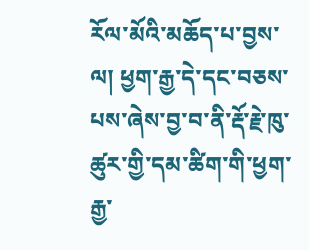རོལ་མོའི་མཆོད་པ་བྱས་ལ། ཕྱག་རྒྱ་དེ་དང་བཅས་པས་ཞེས་བྱ་བ་ནི་རྡོ་རྗེ་ཁུ་ཚུར་གྱི་དམ་ཚིག་གི་ཕྱག་རྒྱ་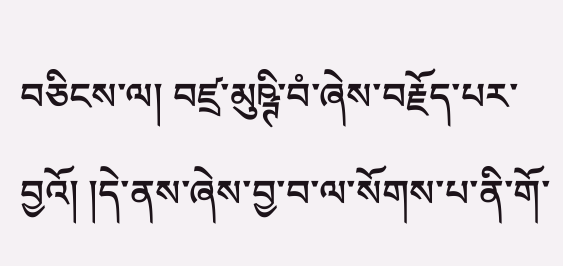བཅིངས་ལ། བཛྲ་མུཥྚི་བཾ་ཞེས་བརྗོད་པར་བྱའོ། །དེ་ནས་ཞེས་བྱ་བ་ལ་སོགས་པ་ནི་གོ་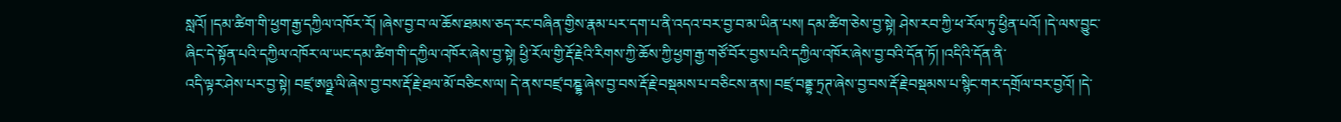སླའོ། །དམ་ཚིག་གི་ཕྱག་རྒྱ་དཀྱིལ་འཁོར་རོ། །ཞེས་བྱ་བ་ལ་ཆོས་ཐམས་ཅད་རང་བཞིན་གྱིས་རྣམ་པར་དག་པ་ནི་འདའ་བར་བྱ་བ་མ་ཡིན་པས། དམ་ཚིག་ཅེས་བྱ་སྟེ། ཤེས་རབ་ཀྱི་ཕ་རོལ་ཏུ་ཕྱིན་པའོ། །དེ་ལས་བྱུང་ཞིང་དེ་སྟོན་པའི་དཀྱིལ་འཁོར་ལ་ཡང་དམ་ཚིག་གི་དཀྱིལ་འཁོར་ཞེས་བྱ་སྟེ། ཕྱི་རོལ་གྱི་རྡོ་རྗེའི་རིགས་ཀྱི་ཆོས་ཀྱི་ཕྱག་རྒྱ་གཙོ་བོར་བྱས་པའི་དཀྱིལ་འཁོར་ཞེས་བྱ་བའི་དོན་ཏོ། །འདིའི་དོན་ནི་
འདི་ལྟར་ཤེས་པར་བྱ་སྟེ། བཛྲ་ཨཉྫ་ལི་ཞེས་བྱ་བས་རྡོ་རྗེ་ཐལ་མོ་བཅིངས་ལ། དེ་ནས་བཛྲ་བཎྡྷ་ཞེས་བྱ་བས་རྡོ་རྗེ་བསྡམས་པ་བཅིངས་ནས། བཛྲ་བནྡྷ་ཏྲཊ་ཞེས་བྱ་བས་རྡོ་རྗེ་བསྡམས་པ་སྙིང་གར་དགྲོལ་བར་བྱའོ། །དེ་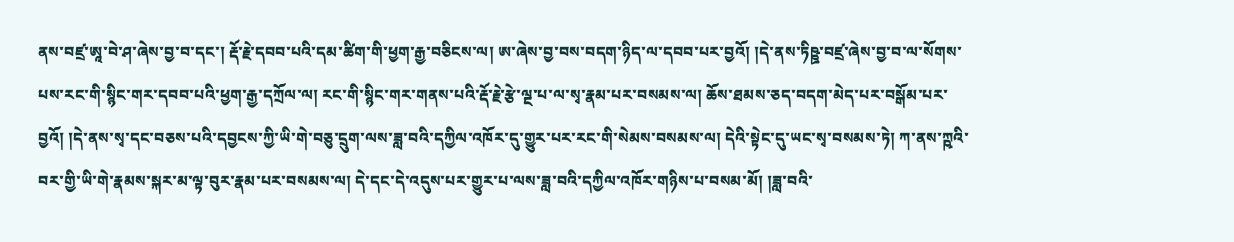ནས་བཛྲ་ཨཱ་བེ་ཤ་ཞེས་བྱ་བ་དང་། རྡོ་རྗེ་དབབ་པའི་དམ་ཚིག་གི་ཕྱག་རྒྱ་བཅིངས་ལ། ཨ་ཞེས་བྱ་བས་བདག་ཉིད་ལ་དབབ་པར་བྱའོ། །དེ་ནས་ཏིཥྛ་བཛྲ་ཞེས་བྱ་བ་ལ་སོགས་པས་རང་གི་སྙིང་གར་དབབ་པའི་ཕྱག་རྒྱ་དཀྲོལ་ལ། རང་གི་སྙིང་གར་གནས་པའི་རྡོ་རྗེ་རྩེ་ལྔ་པ་ལ་སྭ་རྣམ་པར་བསམས་ལ། ཆོས་ཐམས་ཅད་བདག་མེད་པར་བསྒོམ་པར་བྱའོ། །དེ་ནས་སྭ་དང་བཅས་པའི་དབྱངས་ཀྱི་ཡི་གེ་བཅུ་དྲུག་ལས་ཟླ་བའི་དཀྱིལ་འཁོར་དུ་གྱུར་པར་རང་གི་སེམས་བསམས་ལ། དེའི་སྟེང་དུ་ཡང་སྭ་བསམས་ཏེ། ཀ་ནས་ཀྵའི་བར་གྱི་ཡི་གེ་རྣམས་སྐར་མ་ལྟ་བུར་རྣམ་པར་བསམས་ལ། དེ་དང་དེ་འདུས་པར་གྱུར་པ་ལས་ཟླ་བའི་དཀྱིལ་འཁོར་གཉིས་པ་བསམ་མོ། །ཟླ་བའི་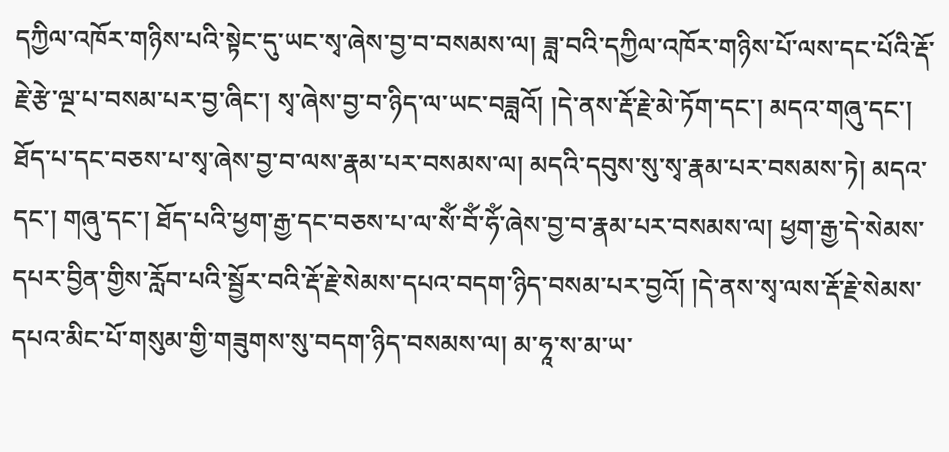དཀྱིལ་འཁོར་གཉིས་པའི་སྟེང་དུ་ཡང་སྭ་ཞེས་བྱ་བ་བསམས་ལ། ཟླ་བའི་དཀྱིལ་འཁོར་གཉིས་པོ་ལས་དང་པོའི་རྡོ་རྗེ་རྩེ་ལྔ་པ་བསམ་པར་བྱ་ཞིང་། སྭ་ཞེས་བྱ་བ་ཉིད་ལ་ཡང་བཟླའོ། །དེ་ནས་རྡོ་རྗེ་མེ་ཏོག་དང་། མདའ་གཞུ་དང་། ཐོད་པ་དང་བཅས་པ་སྭ་ཞེས་བྱ་བ་ལས་རྣམ་པར་བསམས་ལ། མདའི་དབུས་སུ་སྭ་རྣམ་པར་བསམས་ཏེ། མདའ་དང་། གཞུ་དང་། ཐོད་པའི་ཕྱག་རྒྱ་དང་བཅས་པ་ལ་སོཾ་བོཾ་ཧོཾ་ཞེས་བྱ་བ་རྣམ་པར་བསམས་ལ། ཕྱག་རྒྱ་དེ་སེམས་དཔར་བྱིན་གྱིས་རློབ་པའི་སྦྱོར་བའི་རྡོ་རྗེ་སེམས་དཔའ་བདག་ཉིད་བསམ་པར་བྱའོ། །དེ་ནས་སྭ་ལས་རྡོ་རྗེ་སེམས་དཔའ་མིང་པོ་གསུམ་གྱི་གཟུགས་སུ་བདག་ཉིད་བསམས་ལ། མ་ཧཱ་ས་མ་ཡ་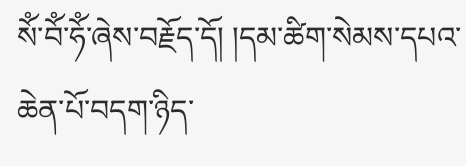སོཾ་བོཾ་ཧོཾ་ཞེས་བརྗོད་དོ། །དམ་ཚིག་སེམས་དཔའ་ཆེན་པོ་བདག་ཉིད་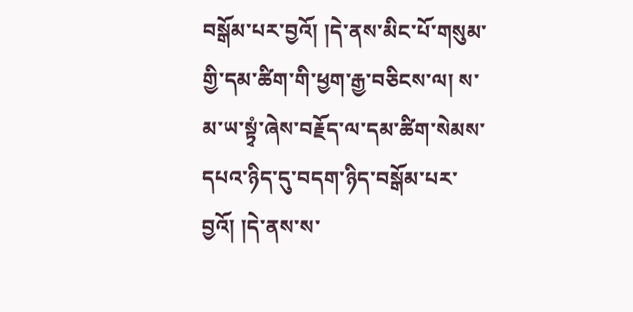བསྒོམ་པར་བྱའོ། །དེ་ནས་མིང་པོ་གསུམ་གྱི་དམ་ཚིག་གི་ཕྱག་རྒྱ་བཅིངས་ལ། ས་མ་ཡ་སྟྭཾ་ཞེས་བརྗོད་ལ་དམ་ཚིག་སེམས་དཔའ་ཉིད་དུ་བདག་ཉིད་བསྒོམ་པར་བྱའོ། །དེ་ནས་ས་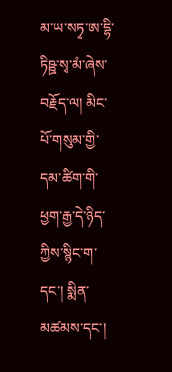མ་ཡ་སཏྭ་ཨ་དྷི་ཏིཥྛ་སྭ་མཾ་ཞེས་བརྗོད་ལ། མིང་པོ་གསུམ་གྱི་དམ་ཚིག་གི་ཕྱག་རྒྱ་དེ་ཉིད་ཀྱིས་སྙིང་ག་དང་། སྨིན་མཚམས་དང་།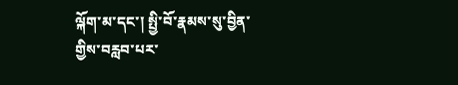ལྐོག་མ་དང་། སྤྱི་བོ་རྣམས་སུ་བྱིན་གྱིས་བརླབ་པར་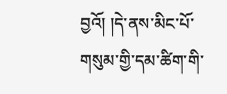བྱའོ། །དེ་ནས་མིང་པོ་གསུམ་གྱི་དམ་ཚིག་གི་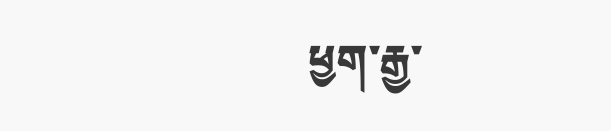ཕྱག་རྒྱ་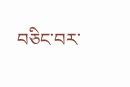བཅིང་བར་